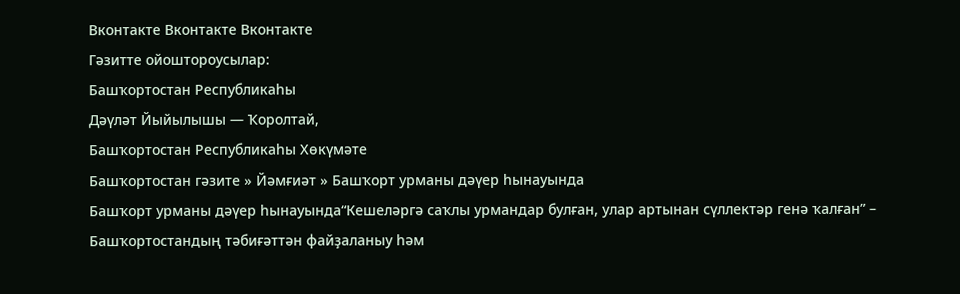Вконтакте Вконтакте Вконтакте
Гәзитте ойоштороусылар:
Башҡортостан Республикаһы
Дәүләт Йыйылышы — Ҡоролтай,
Башҡортостан Республикаһы Хөкүмәте
Башҡортостан гәзите » Йәмғиәт » Башҡорт урманы дәүер һынауында
Башҡорт урманы дәүер һынауында“Кешеләргә саҡлы урмандар булған, улар артынан сүллектәр генә ҡалған” – Башҡортостандың тәбиғәттән файҙаланыу һәм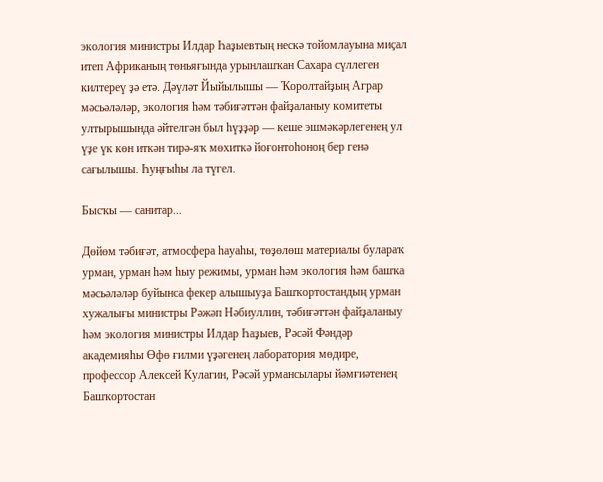экология министры Илдар Һаҙыевтың нескә тойомлауына миҫал итеп Африканың төньяғында урынлашҡан Сахара сүллеген килтереү ҙә етә. Дәүләт Йыйылышы — Ҡоролтайҙың Аграр мәсьәләләр, экология һәм тәбиғәттән файҙаланыу комитеты ултырышында әйтелгән был һүҙҙәр — кеше эшмәкәрлегенең ул үҙе үк көн иткән тирә-яҡ мөхиткә йоғонтоһоноң бер генә сағылышы. Һуңғыһы ла түгел.

Бысҡы — санитар...

Дөйөм тәбиғәт, атмосфера һауаһы, төҙөлөш материалы булараҡ урман, урман һәм һыу режимы, урман һәм экология һәм башҡа мәсьәләләр буйынса фекер алышыуҙа Башҡортостандың урман хужалығы министры Рәжәп Нәбиуллин, тәбиғәттән файҙаланыу һәм экология министры Илдар Һаҙыев, Рәсәй Фәндәр академияһы Өфө ғилми үҙәгенең лаборатория мөдире, профессор Алексей Кулагин, Рәсәй урмансылары йәмғиәтенең Башҡортостан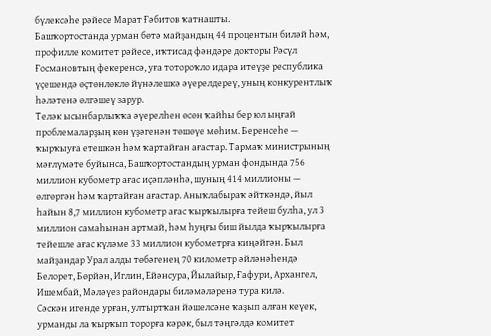бүлексәһе рәйесе Марат Ғәбитов ҡатнашты.
Башҡортостанда урман бөтә майҙандың 44 процентын биләй һәм, профилле комитет рәйесе, иҡтисад фәндәре докторы Рәсүл Ғосмановтың фекеренсә, уға тотороҡло идара итеүҙе республика үҫешендә өҫтөнлөклө йүнәлешкә әүерелдереү, уның конкурентлыҡ һәләтенә өлгәшеү зарур.
Теләк ысынбарлыҡҡа әүерелһен өсөн ҡайһы бер юл ыңғай проблемаларҙың көн үҙәгенән төшөүе мөһим. Беренсеһе — ҡырҡыуға етешкән һәм ҡартайған ағастар. Тармаҡ министрының мәғлүмәте буйынса, Башҡортостандың урман фондында 756 миллион кубометр ағас иҫәпләнһә, шуның 414 миллионы — өлгөргән һәм ҡартайған ағастар. Аныҡлабыраҡ әйткәндә, йыл һайын 8,7 миллион кубометр ағас ҡырҡылырға тейеш булһа, ул 3 миллион самаһынан артмай, һәм һуңғы биш йылда ҡырҡылырға тейешле ағас күләме 33 миллион кубометрға киңәйгән. Был майҙандар Урал алды төбәгенең 70 километр әйләнәһендә Белорет, Бөрйән, Иглин, Ейәнсура, Йылайыр, Ғафури, Архангел, Ишембай, Мәләүез райондары биләмәләренә тура килә.
Сәскән игенде урған, ултыртҡан йәшелсәне ҡаҙып алған кеүек, урманды ла ҡырҡып торорға кәрәк, был тәңгәлдә комитет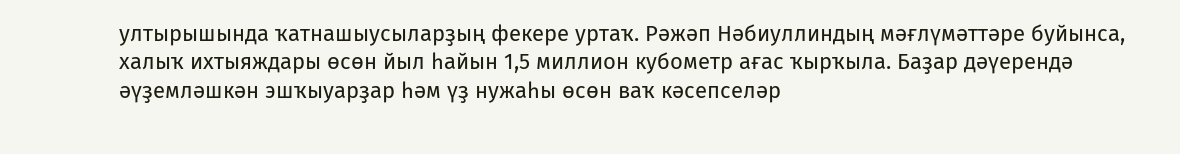ултырышында ҡатнашыусыларҙың фекере уртаҡ. Рәжәп Нәбиуллиндың мәғлүмәттәре буйынса, халыҡ ихтыяждары өсөн йыл һайын 1,5 миллион кубометр ағас ҡырҡыла. Баҙар дәүерендә әүҙемләшкән эшҡыуарҙар һәм үҙ нужаһы өсөн ваҡ кәсепселәр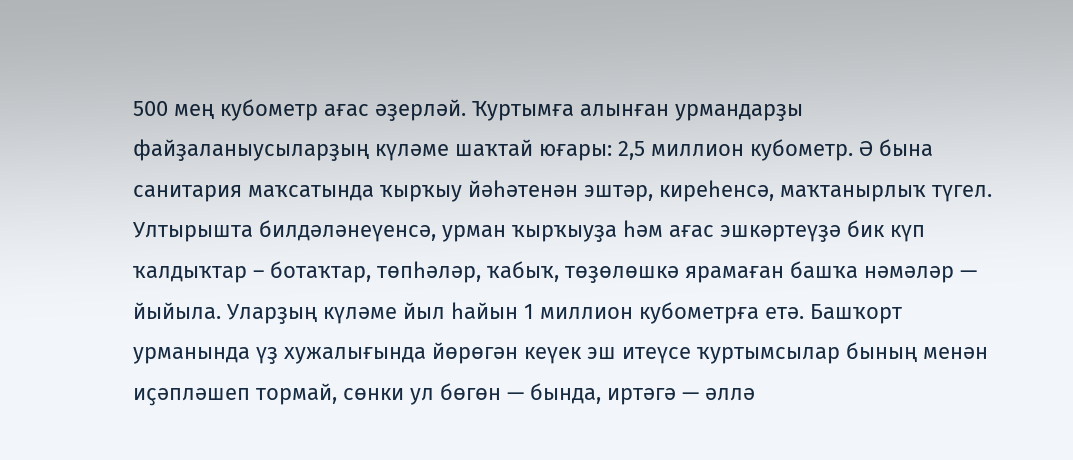500 мең кубометр ағас әҙерләй. Ҡуртымға алынған урмандарҙы файҙаланыусыларҙың күләме шаҡтай юғары: 2,5 миллион кубометр. Ә бына санитария маҡсатында ҡырҡыу йәһәтенән эштәр, киреһенсә, маҡтанырлыҡ түгел.
Ултырышта билдәләнеүенсә, урман ҡырҡыуҙа һәм ағас эшкәртеүҙә бик күп ҡалдыҡтар – ботаҡтар, төпһәләр, ҡабыҡ, төҙөлөшкә ярамаған башҡа нәмәләр — йыйыла. Уларҙың күләме йыл һайын 1 миллион кубометрға етә. Башҡорт урманында үҙ хужалығында йөрөгән кеүек эш итеүсе ҡуртымсылар бының менән иҫәпләшеп тормай, сөнки ул бөгөн — бында, иртәгә — әллә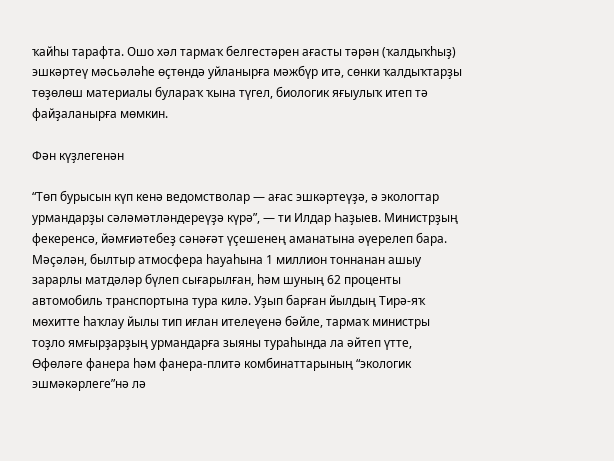ҡайһы тарафта. Ошо хәл тармаҡ белгестәрен ағасты тәрән (ҡалдыҡһыҙ) эшкәртеү мәсьәләһе өҫтөндә уйланырға мәжбүр итә, сөнки ҡалдыҡтарҙы төҙөлөш материалы булараҡ ҡына түгел, биологик яғыулыҡ итеп тә файҙаланырға мөмкин.

Фән күҙлегенән

“Төп бурысын күп кенә ведомстволар — ағас эшкәртеүҙә, ә экологтар урмандарҙы сәләмәтләндереүҙә күрә”, — ти Илдар Һаҙыев. Министрҙың фекеренсә, йәмғиәтебеҙ сәнәғәт үҫешенең аманатына әүерелеп бара. Мәҫәлән, былтыр атмосфера һауаһына 1 миллион тоннанан ашыу зарарлы матдәләр бүлеп сығарылған, һәм шуның 62 проценты автомобиль транспортына тура килә. Уҙып барған йылдың Тирә-яҡ мөхитте һаҡлау йылы тип иғлан ителеүенә бәйле, тармаҡ министры тоҙло ямғырҙарҙың урмандарға зыяны тураһында ла әйтеп үтте, Өфөләге фанера һәм фанера-плитә комбинаттарының “экологик эшмәкәрлеге”нә лә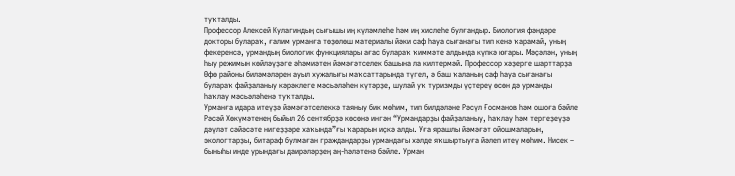туҡталды.
Профессор Алексей Кулагиндың сығышы иң күләмлеһе һәм иң хислеһе булғандыр. Биология фәндәре докторы булараҡ, ғалим урманға төҙөлөш материалы йәки саф һауа сығанағы тип кенә ҡарамай, уның фекеренсә, урмандың биологик функциялары ағас булараҡ ҡиммәте алдында күпкә юғары. Мәҫәлән, уның һыу режимын көйләүҙәге әһәмиәтен йәмәғәтселек башына ла килтермәй. Профессор хәҙерге шарттарҙа Өфө районы биләмәләрен ауыл хужалығы маҡсаттарында түгел, ә баш ҡаланың саф һауа сығанағы булараҡ файҙаланыу кәрәклеге мәсьәләһен күтәрҙе, шулай уҡ туризмды үҫтереү өсөн дә урманды һаҡлау мәсьәләһенә туҡталды.
Урманға идара итеүҙә йәмәғәтселеккә таяныу бик мөһим, тип билдәләне Рәсүл Ғосманов һәм ошоға бәйле Рәсәй Хөкүмәтенең быйыл 26 сентябрҙә көсөнә ингән “Урмандарҙы файҙаланыу, һаҡлау һәм тергеҙеүҙә дәүләт сәйәсәте нигеҙҙәре хаҡында”ғы ҡарарын иҫкә алды. Уға ярашлы йәмәғәт ойошмаларын, экологтарҙы, битараф булмаған граждандарҙы урмандағы хәлде яҡшыртыуға йәлеп итеү мөһим. Нисек – быныһы инде урындағы даирәләрҙең аң-һәләтенә бәйле. Урман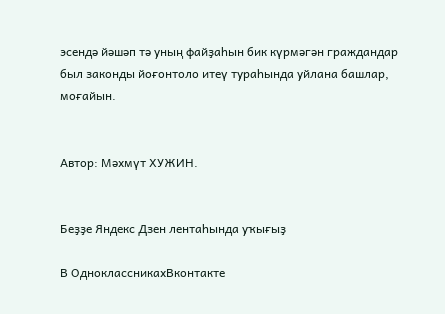эсендә йәшәп тә уның файҙаһын бик күрмәгән граждандар был законды йоғонтоло итеү тураһында уйлана башлар, моғайын.


Автор: Мәхмүт ХУЖИН.


Беҙҙе Яндекс Дзен лентаһында уҡығыҙ

В ОдноклассникахВконтакте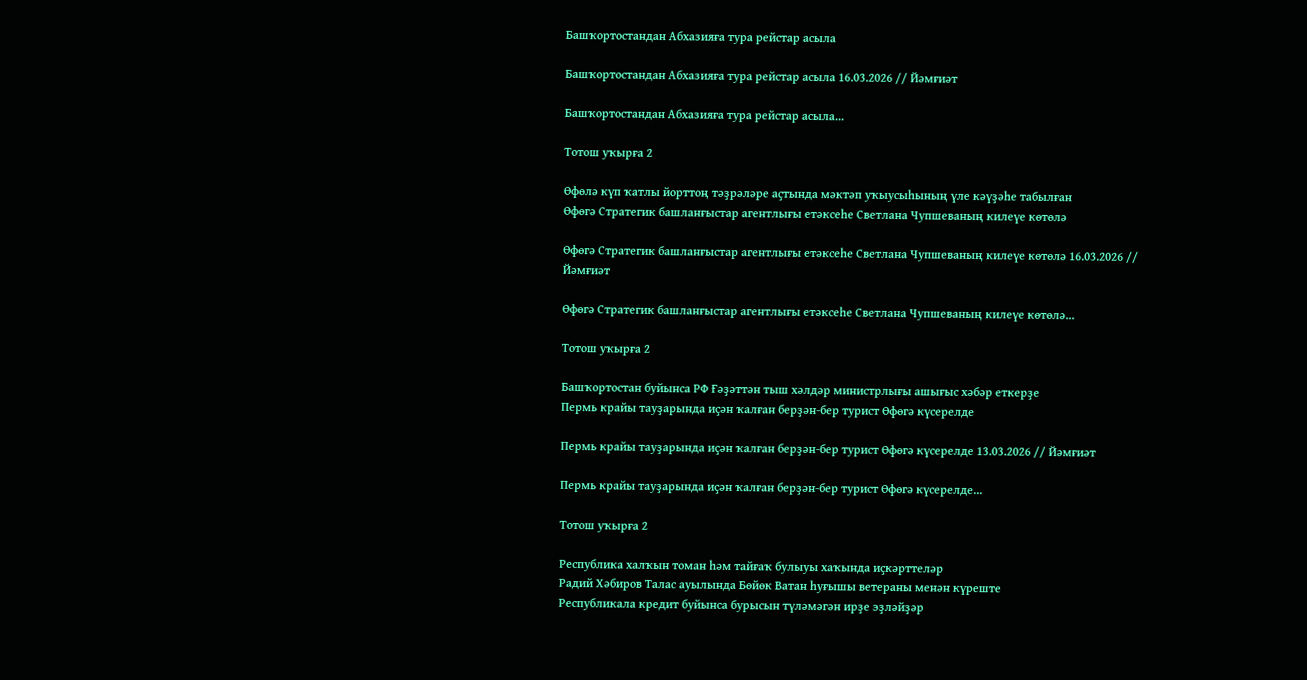Башҡортостандан Абхазияға тура рейстар асыла

Башҡортостандан Абхазияға тура рейстар асыла 16.03.2026 // Йәмғиәт

Башҡортостандан Абхазияға тура рейстар асыла...

Тотош уҡырға 2

Өфөлә күп ҡатлы йорттоң тәҙрәләре аҫтында мәктәп уҡыусыһының үле кәүҙәһе табылған
Өфөгә Стратегик башланғыстар агентлығы етәксеһе Светлана Чупшеваның килеүе көтөлә

Өфөгә Стратегик башланғыстар агентлығы етәксеһе Светлана Чупшеваның килеүе көтөлә 16.03.2026 // Йәмғиәт

Өфөгә Стратегик башланғыстар агентлығы етәксеһе Светлана Чупшеваның килеүе көтөлә...

Тотош уҡырға 2

Башҡортостан буйынса РФ Ғәҙәттән тыш хәлдәр министрлығы ашығыс хәбәр еткерҙе
Пермь крайы тауҙарында иҫән ҡалған берҙән-бер турист Өфөгә күсерелде

Пермь крайы тауҙарында иҫән ҡалған берҙән-бер турист Өфөгә күсерелде 13.03.2026 // Йәмғиәт

Пермь крайы тауҙарында иҫән ҡалған берҙән-бер турист Өфөгә күсерелде...

Тотош уҡырға 2

Республика халҡын томан һәм тайғаҡ булыуы хаҡында иҫкәрттеләр
Радий Хәбиров Талас ауылында Бөйөк Ватан һуғышы ветераны менән күреште
Республикала кредит буйынса бурысын түләмәгән ирҙе эҙләйҙәр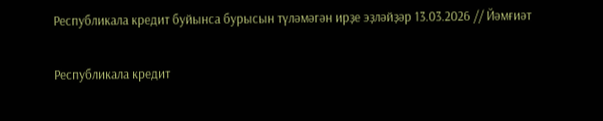Республикала кредит буйынса бурысын түләмәгән ирҙе эҙләйҙәр 13.03.2026 // Йәмғиәт

Республикала кредит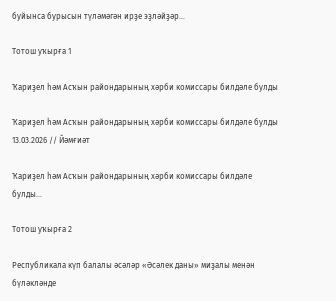буйынса бурысын түләмәгән ирҙе эҙләйҙәр...

Тотош уҡырға 1

Ҡариҙел һәм Асҡын райондарының хәрби комиссары билдәле булды

Ҡариҙел һәм Асҡын райондарының хәрби комиссары билдәле булды 13.03.2026 // Йәмғиәт

Ҡариҙел һәм Асҡын райондарының хәрби комиссары билдәле булды...

Тотош уҡырға 2

Республикала күп балалы әсәләр «Әсәлек даны» миҙалы менән бүләкләнде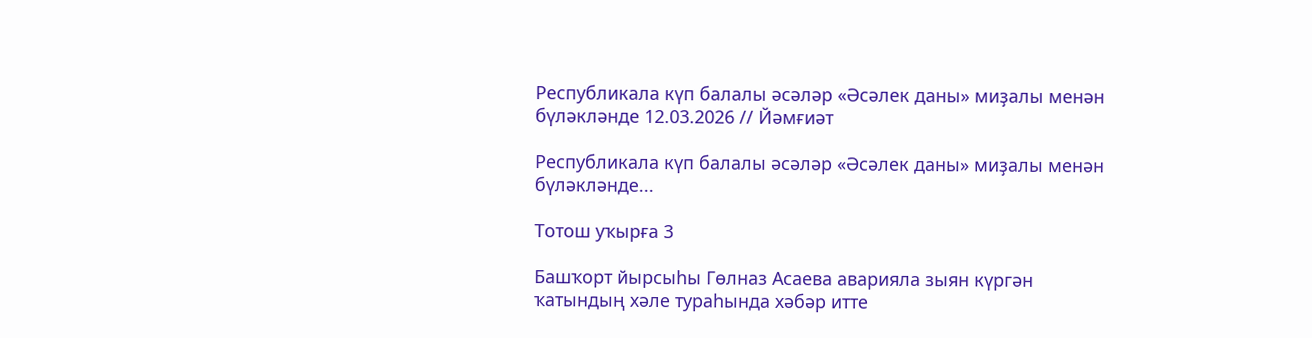Республикала күп балалы әсәләр «Әсәлек даны» миҙалы менән бүләкләнде 12.03.2026 // Йәмғиәт

Республикала күп балалы әсәләр «Әсәлек даны» миҙалы менән бүләкләнде...

Тотош уҡырға 3

Башҡорт йырсыһы Гөлназ Асаева аварияла зыян күргән ҡатындың хәле тураһында хәбәр итте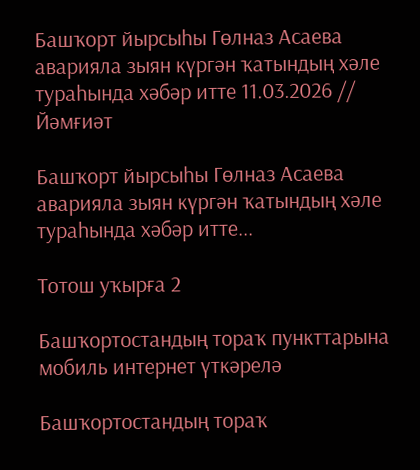Башҡорт йырсыһы Гөлназ Асаева аварияла зыян күргән ҡатындың хәле тураһында хәбәр итте 11.03.2026 // Йәмғиәт

Башҡорт йырсыһы Гөлназ Асаева аварияла зыян күргән ҡатындың хәле тураһында хәбәр итте...

Тотош уҡырға 2

Башҡортостандың тораҡ пункттарына мобиль интернет үткәрелә

Башҡортостандың тораҡ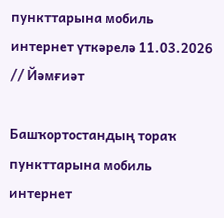пункттарына мобиль интернет үткәрелә 11.03.2026 // Йәмғиәт

Башҡортостандың тораҡ пункттарына мобиль интернет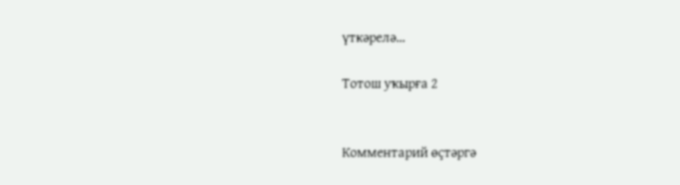үткәрелә...

Тотош уҡырға 2


Комментарий өҫтәргә